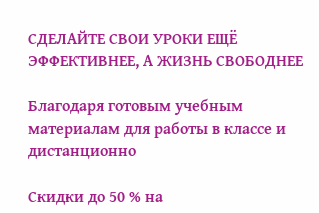СДЕЛАЙТЕ СВОИ УРОКИ ЕЩЁ ЭФФЕКТИВНЕЕ, А ЖИЗНЬ СВОБОДНЕЕ

Благодаря готовым учебным материалам для работы в классе и дистанционно

Скидки до 50 % на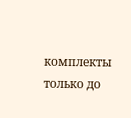комплекты
только до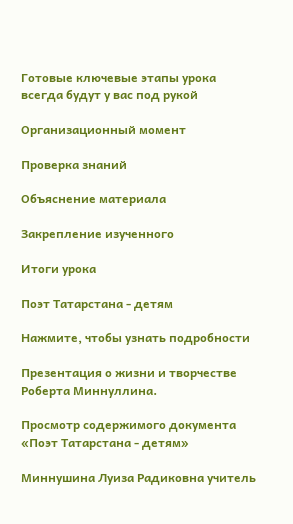Готовые ключевые этапы урока всегда будут у вас под рукой

Организационный момент

Проверка знаний

Объяснение материала

Закрепление изученного

Итоги урока

Поэт Татарстана - детям

Нажмите, чтобы узнать подробности

Презентация о жизни и творчестве Роберта Миннуллина.

Просмотр содержимого документа
«Поэт Татарстана - детям»

Миннушина Луиза Радиковна учитель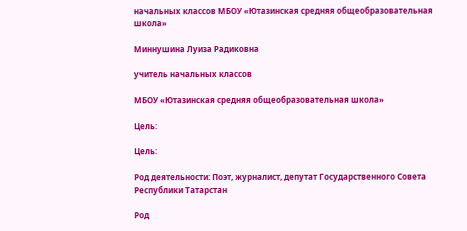начальных классов МБОУ «Ютазинская средняя общеобразовательная школа»

Миннушина Луиза Радиковна

учитель начальных классов

МБОУ «Ютазинская средняя общеобразовательная школа»

Цель:

Цель:

Род деятельности: Поэт, журналист, депутат Государственного Совета Республики Татарстан

Род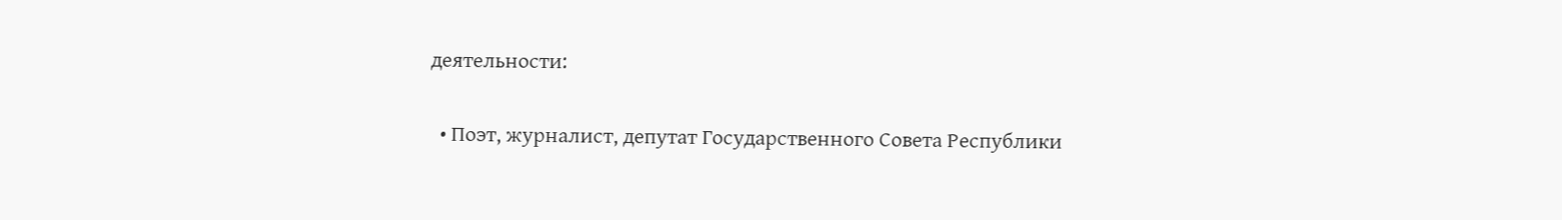деятельности:

  • Поэт, журналист, депутат Государственного Совета Республики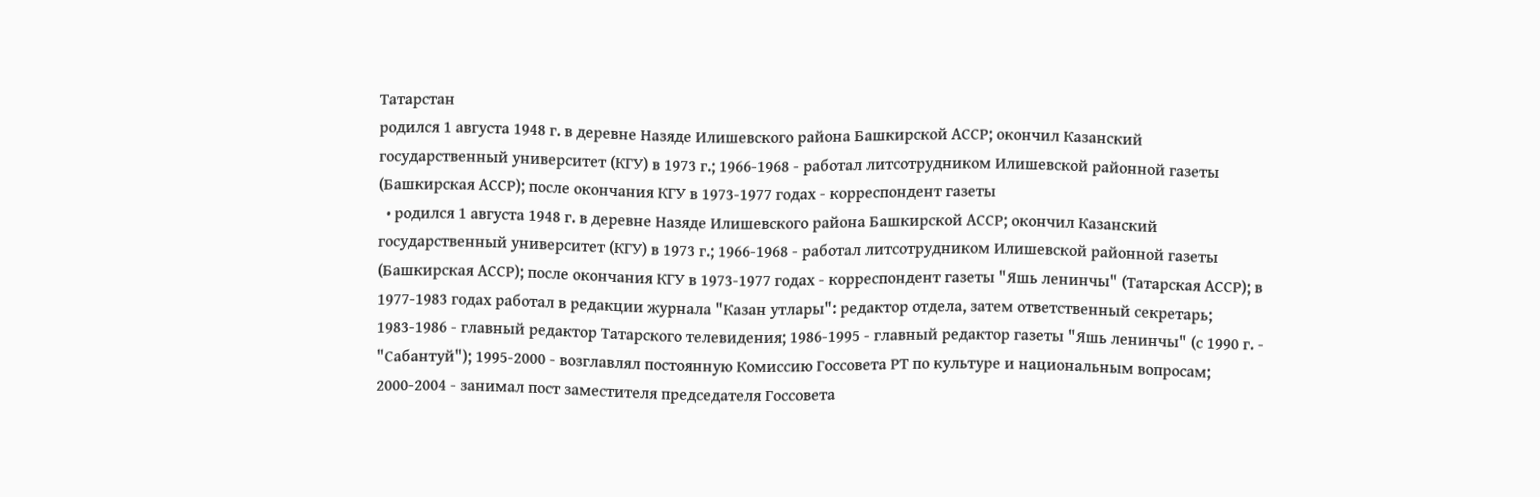Татарстан
родился 1 августа 1948 г. в деревне Назяде Илишевского района Башкирской АССР; окончил Казанский государственный университет (КГУ) в 1973 г.; 1966-1968 - работал литсотрудником Илишевской районной газеты (Башкирская АССР); после окончания КГУ в 1973-1977 годах - корреспондент газеты
  • родился 1 августа 1948 г. в деревне Назяде Илишевского района Башкирской АССР; окончил Казанский государственный университет (КГУ) в 1973 г.; 1966-1968 - работал литсотрудником Илишевской районной газеты (Башкирская АССР); после окончания КГУ в 1973-1977 годах - корреспондент газеты "Яшь ленинчы" (Татарская АССР); в 1977-1983 годах работал в редакции журнала "Казан утлары": редактор отдела, затем ответственный секретарь; 1983-1986 - главный редактор Татарского телевидения; 1986-1995 - главный редактор газеты "Яшь ленинчы" (с 1990 г. - "Сабантуй"); 1995-2000 - возглавлял постоянную Комиссию Госсовета РТ по культуре и национальным вопросам; 2000-2004 - занимал пост заместителя председателя Госсовета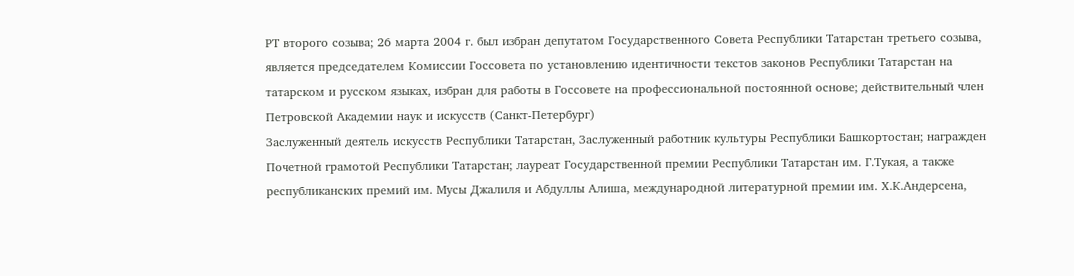РТ второго созыва; 26 марта 2004 г. был избран депутатом Государственного Совета Республики Татарстан третьего созыва, является председателем Комиссии Госсовета по установлению идентичности текстов законов Республики Татарстан на татарском и русском языках, избран для работы в Госсовете на профессиональной постоянной основе; действительный член Петровской Академии наук и искусств (Санкт-Петербург)
Заслуженный деятель искусств Республики Татарстан, Заслуженный работник культуры Республики Башкортостан; награжден Почетной грамотой Республики Татарстан; лауреат Государственной премии Республики Татарстан им. Г.Тукая, а также республиканских премий им. Мусы Джалиля и Абдуллы Алиша, международной литературной премии им. Х.К.Андерсена,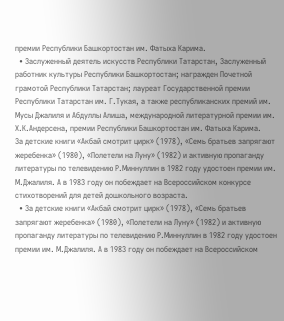премии Республики Башкортостан им. Фатыха Карима.
  • Заслуженный деятель искусств Республики Татарстан, Заслуженный работник культуры Республики Башкортостан; награжден Почетной грамотой Республики Татарстан; лауреат Государственной премии Республики Татарстан им. Г.Тукая, а также республиканских премий им. Мусы Джалиля и Абдуллы Алиша, международной литературной премии им. Х.К.Андерсена, премии Республики Башкортостан им. Фатыха Карима.
За детские книги «Акбай смотрит цирк» (1978), «Семь братьев запрягают жеребенка» (1980), «Полетели на Луну» (1982) и активную пропаганду литературы по телевидению Р.Миннуллин в 1982 году удостоен премии им. М.Джалиля. А в 1983 году он побеждает на Всероссийском конкурсе стихотворений для детей дошкольного возраста.
  • За детские книги «Акбай смотрит цирк» (1978), «Семь братьев запрягают жеребенка» (1980), «Полетели на Луну» (1982) и активную пропаганду литературы по телевидению Р.Миннуллин в 1982 году удостоен премии им. М.Джалиля. А в 1983 году он побеждает на Всероссийском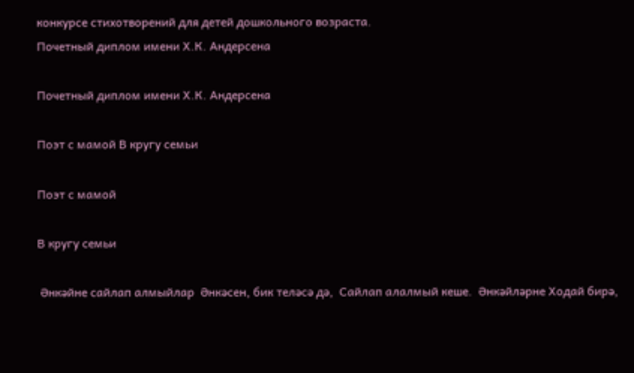конкурсе стихотворений для детей дошкольного возраста.
Почетный диплом имени Х.К. Андерсена

Почетный диплом имени Х.К. Андерсена

Поэт с мамой В кругу семьи

Поэт с мамой

В кругу семьи

 Әнкәйне сайлап алмыйлар  Әнкәсен, бик теләсә дә,  Сайлап алалмый кеше.  Әнкәйләрне Ходай бирә,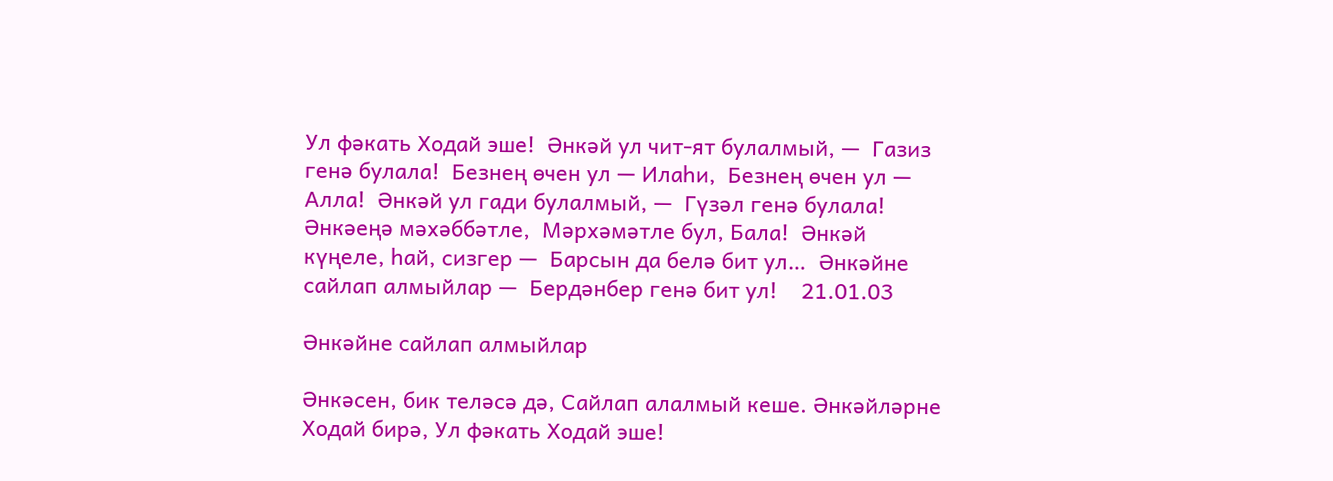Ул фәкать Ходай эше!  Әнкәй ул чит-ят булалмый, —  Газиз генә булала!  Безнең өчен ул — Илаһи,  Безнең өчен ул — Алла!  Әнкәй ул гади булалмый, —  Гүзәл генә булала!  Әнкәеңә мәхәббәтле,  Мәрхәмәтле бул, Бала!  Әнкәй күңеле, һай, сизгер —  Барсын да белә бит ул…  Әнкәйне сайлап алмыйлар —  Бердәнбер генә бит ул!    21.01.03

Әнкәйне сайлап алмыйлар

Әнкәсен, бик теләсә дә, Сайлап алалмый кеше. Әнкәйләрне Ходай бирә, Ул фәкать Ходай эше!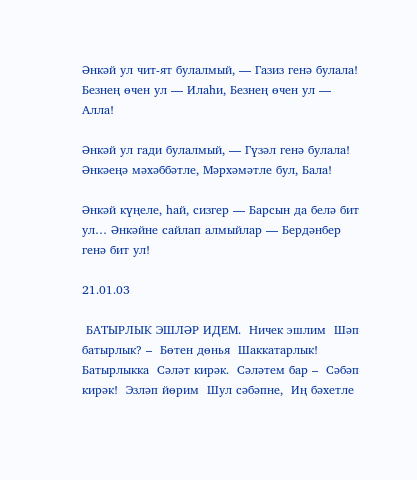Әнкәй ул чит-ят булалмый, — Газиз генә булала! Безнең өчен ул — Илаһи, Безнең өчен ул — Алла!

Әнкәй ул гади булалмый, — Гүзәл генә булала! Әнкәеңә мәхәббәтле, Мәрхәмәтле бул, Бала!

Әнкәй күңеле, һай, сизгер — Барсын да белә бит ул… Әнкәйне сайлап алмыйлар — Бердәнбер генә бит ул!

21.01.03

 БАТЫРЛЫК ЭШЛӘР ИДЕМ.  Ничек эшлим  Шәп батырлык? –  Бөтен дөнья  Шаккатарлык!  Батырлыкка  Сәләт кирәк.  Сәләтем бар –  Сәбәп кирәк!  Эзләп йөрим  Шул сәбәпне,  Иң бәхетле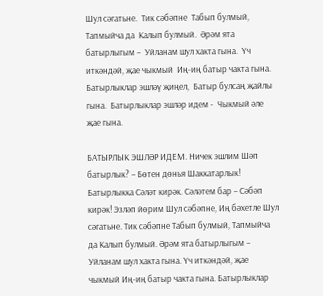Шул сәгатьне.  Тик сәбәпне  Табып булмый,  Тапмыйча да  Калып булмый.  Әрәм ята батырлыгым –  Уйланам шул хакта гына.  Үч иткәндәй, җае чыкмый  Иң-иң батыр чакта гына.  Батырлыклар эшләү җиңел,  Батыр булсаң җайлы гына.  Батырлыклар эшләр идем -  Чыкмый әле җае гына.

БАТЫРЛЫК ЭШЛӘР ИДЕМ. Ничек эшлим Шәп батырлык? – Бөтен дөнья Шаккатарлык! Батырлыкка Сәләт кирәк. Сәләтем бар – Сәбәп кирәк! Эзләп йөрим Шул сәбәпне, Иң бәхетле Шул сәгатьне. Тик сәбәпне Табып булмый, Тапмыйча да Калып булмый. Әрәм ята батырлыгым – Уйланам шул хакта гына. Үч иткәндәй, җае чыкмый Иң-иң батыр чакта гына. Батырлыклар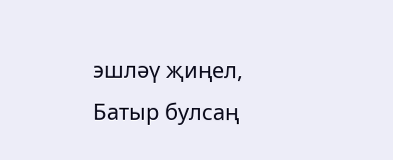эшләү җиңел, Батыр булсаң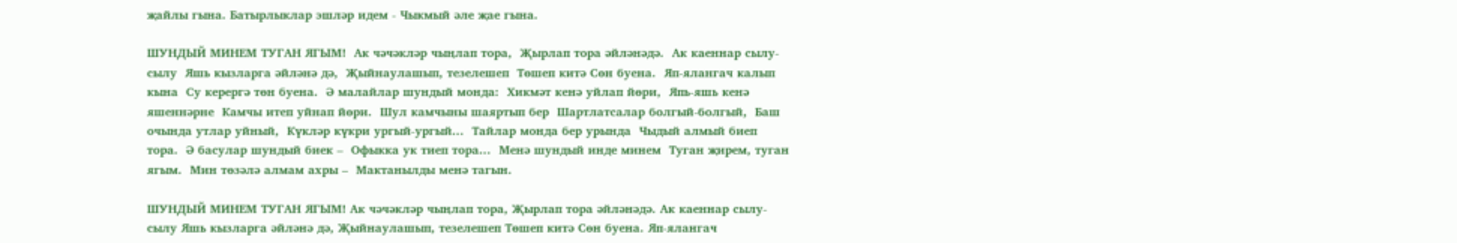җайлы гына. Батырлыклар эшләр идем - Чыкмый әле җае гына.

ШУНДЫЙ МИНЕМ ТУГАН ЯГЫМ!  Ак чәчәкләр чыңлап тора,  Җырлап тора әйләнәдә.  Ак каеннар сылу-сылу  Яшь кызларга әйләнә дә,  Җыйнаулашып, тезелешеп  Төшеп китә Сөн буена.  Яп-ялангач калып кына  Су керергә төн буена.  Ә малайлар шундый монда:  Хикмәт кенә уйлап йөри,  Япь-яшь кенә яшеннәрне  Камчы итеп уйнап йөри.  Шул камчыны шаяртып бер  Шартлатсалар болгый-болгый,  Баш очында утлар уйный,  Күкләр күкри ургый-ургый...  Тайлар монда бер урында  Чыдый алмый биеп тора.  Ә басулар шундый биек –  Офыкка ук тиеп тора...  Менә шундый инде минем  Туган җирем, туган ягым.  Мин төзәлә алмам ахры –  Мактанылды менә тагын.

ШУНДЫЙ МИНЕМ ТУГАН ЯГЫМ! Ак чәчәкләр чыңлап тора, Җырлап тора әйләнәдә. Ак каеннар сылу-сылу Яшь кызларга әйләнә дә, Җыйнаулашып, тезелешеп Төшеп китә Сөн буена. Яп-ялангач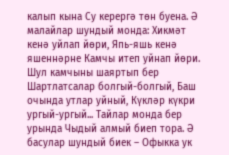калып кына Су керергә төн буена. Ә малайлар шундый монда: Хикмәт кенә уйлап йөри, Япь-яшь кенә яшеннәрне Камчы итеп уйнап йөри. Шул камчыны шаяртып бер Шартлатсалар болгый-болгый, Баш очында утлар уйный, Күкләр күкри ургый-ургый... Тайлар монда бер урында Чыдый алмый биеп тора. Ә басулар шундый биек – Офыкка ук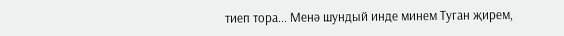тиеп тора... Менә шундый инде минем Туган җирем,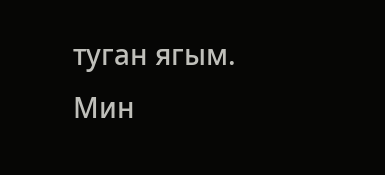туган ягым. Мин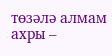төзәлә алмам ахры –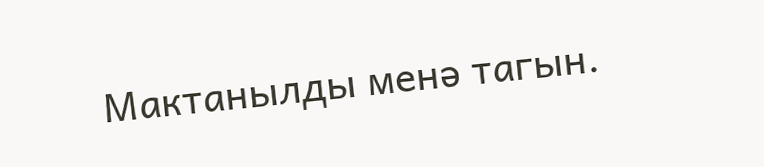Мактанылды менә тагын.